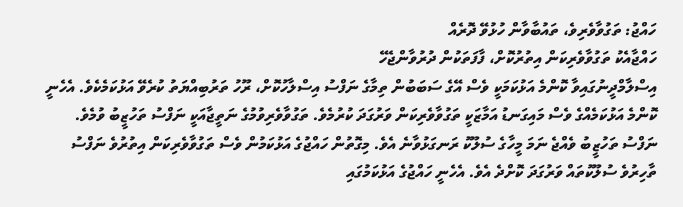ހައްޖު: ތަގުވާވެރިވެ، ތައުބާވާން ހުޅުވޭ ދޮރެއް
ހައްޖާއެކު ތަގުވާވެރިކަން އިތުރުކޮށް، ފާފަތަކުން ދުރުވާންޖެހޭ
އިސްލާމްދީނުގައިވާ ކޮންމެ އަޅުކަމަކީ ވެސް އޭގެ ސަބަބުން ތިމާގެ ނަފްސު އިސްލާހުކޮށް، ރޫހު ތަރުބިއްޔަތު ކުރެވޭ އަޅުކަމެކެވެ. އެހެނީ ކޮންމެ އަޅުކަމެއްގެ ވެސް މައިގަނޑު އަމާޒަކީ ތަގުވާވެރިކަން ވަރުގަދަ ކުރުމެވެ. ތަގުވާވެރިވުމުގެ ނަތީޖާއަކީ ނަފްސު ތަހުޒީބު ވުމެވެ. ނަފްސު ތަހުޒީބު ވެއްޖެ ނަމަ މީހާގެ ސުލޫކު ރަނގަޅުވާނެ އެވެ. މިގޮތުން ހައްޖުގެ އަޅުކަމުން ވެސް ތަގުވާވެރިކަން އިތުރުވެ ނަފްސު ތާހިރުވެ ސުލޫކުތައް ވަރުގަދަ ކޮށްދެ އެވެ. އެހެނީ ހައްޖުގެ އަޅުކަމުގައި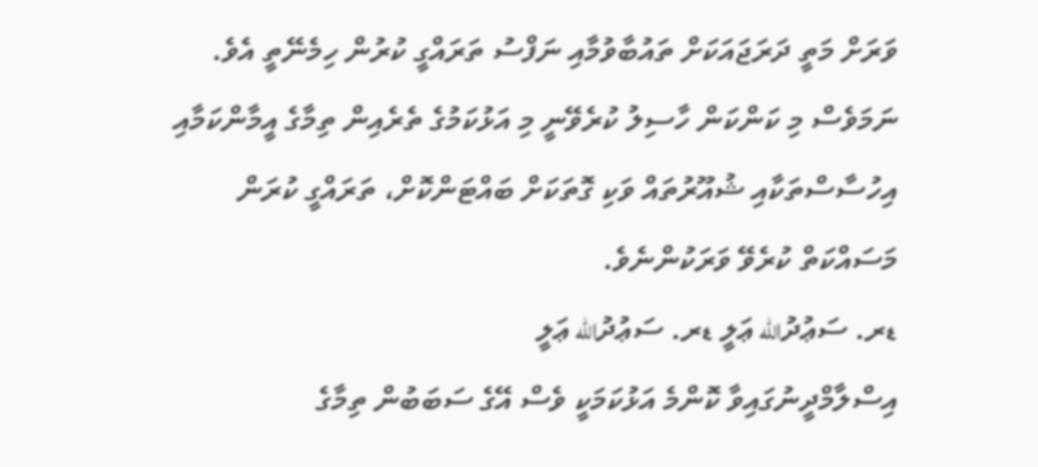ވަރަށް މަތީ ދަރަޖައަކަށް ތައުބާވުމާއި ނަފްސު ތަރައްގީ ކުރުން ހިމެނޭތީ އެވެ. ނަމަވެސް މި ކަންކަން ހާސިލު ކުރެވޭނީ މި އަޅުކަމުގެ ތެރެއިން ތިމާގެ އީމާންކަމާއި އިހުސާސްތަކާއި ޝުއޫރުތައް ވަކި ގޮތަކަށް ބައްޓަންކޮށް، ތަރައްގީ ކުރަން މަސައްކަތް ކުރެވޭ ވަރަކުންނެވެ.
ޑރ. ސަޢުދުالله ޢަލީ ޑރ. ސަޢުދުالله ޢަލީ
އިސްލާމްދީނުގައިވާ ކޮންމެ އަޅުކަމަކީ ވެސް އޭގެ ސަބަބުން ތިމާގެ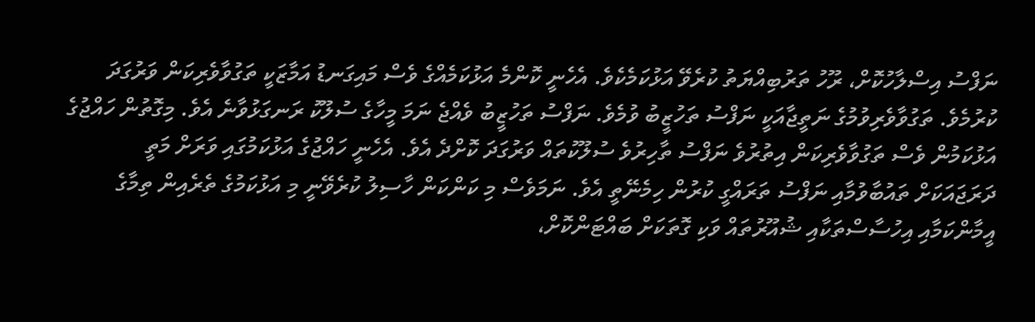ނަފްސު އިސްލާހުކޮށް، ރޫހު ތަރުބިއްޔަތު ކުރެވޭ އަޅުކަމެކެވެ. އެހެނީ ކޮންމެ އަޅުކަމެއްގެ ވެސް މައިގަނޑު އަމާޒަކީ ތަގުވާވެރިކަން ވަރުގަދަ ކުރުމެވެ. ތަގުވާވެރިވުމުގެ ނަތީޖާއަކީ ނަފްސު ތަހުޒީބު ވުމެވެ. ނަފްސު ތަހުޒީބު ވެއްޖެ ނަމަ މީހާގެ ސުލޫކު ރަނގަޅުވާނެ އެވެ. މިގޮތުން ހައްޖުގެ އަޅުކަމުން ވެސް ތަގުވާވެރިކަން އިތުރުވެ ނަފްސު ތާހިރުވެ ސުލޫކުތައް ވަރުގަދަ ކޮށްދެ އެވެ. އެހެނީ ހައްޖުގެ އަޅުކަމުގައި ވަރަށް މަތީ ދަރަޖައަކަށް ތައުބާވުމާއި ނަފްސު ތަރައްގީ ކުރުން ހިމެނޭތީ އެވެ. ނަމަވެސް މި ކަންކަން ހާސިލު ކުރެވޭނީ މި އަޅުކަމުގެ ތެރެއިން ތިމާގެ އީމާންކަމާއި އިހުސާސްތަކާއި ޝުއޫރުތައް ވަކި ގޮތަކަށް ބައްޓަންކޮށް،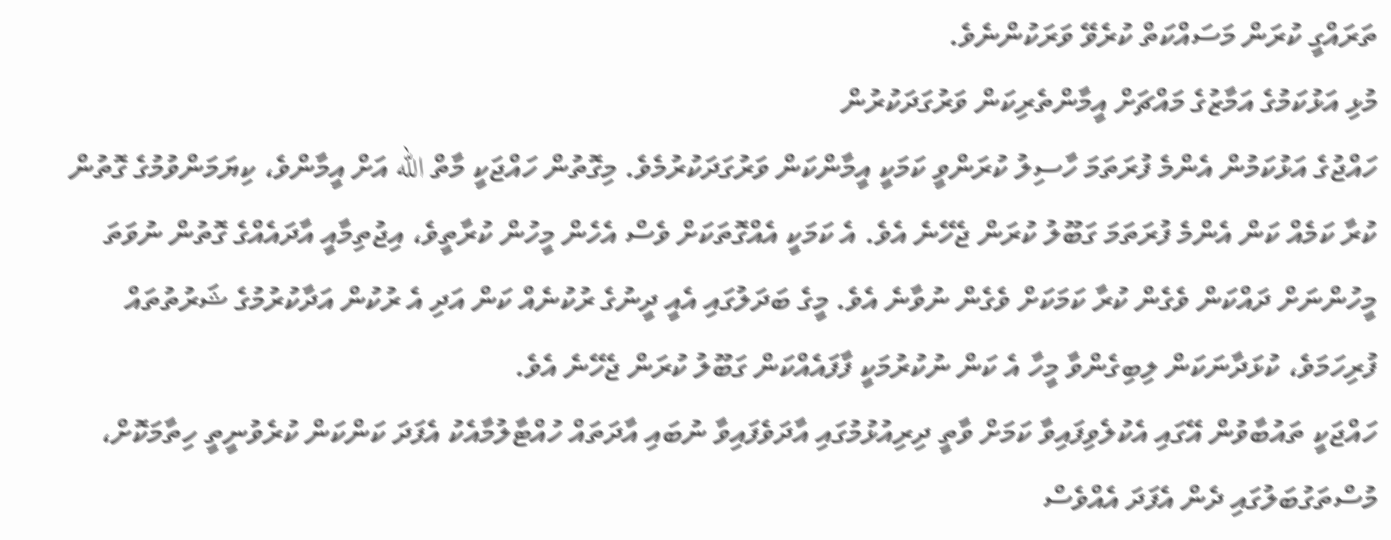ތަރައްގީ ކުރަން މަސައްކަތް ކުރެވޭ ވަރަކުންނެވެ.
މުޅި އަޅުކަމުގެ އަމާޒުގެ މައްޗަށް އީމާންތެރިކަން ވަރުގަދަކުރުން
ހައްޖުގެ އަޅުކަމުން އެންމެ ފުރަތަމަ ހާސިލު ކުރަންވީ ކަމަކީ އީމާންކަން ވަރުގަދަކުރުމެވެ. މިގޮތުން ހައްޖަކީ މާތް الله އަށް އީމާންވެ، ކިޔަމަންވުމުގެ ގޮތުން ކުރާ ކަމެއް ކަން އެންމެ ފުރަތަމަ ގަބޫލު ކުރަން ޖެހޭނެ އެވެ. އެ ކަމަކީ އެއްގޮތަކަށް ވެސް އެހެން މީހުން ކުރާތީވެ، އިޖުތިމާއީ އާދައެއްގެ ގޮތުން ނުވަތަ މީހުންނަށް ދައްކަން ވެގެން ކުރާ ކަމަކަށް ވެގެން ނުވާނެ އެވެ. މީގެ ބަދަލުގައި އެއީ ދީނުގެ ރުކުނެއް ކަން އަދި އެ ރުކުން އަދާކުރުމުގެ ޝަރުތުތައް ފުރިހަމަވެ، ކުޅަދާނަކަން ލިބިގެންވާ މީހާ އެ ކަން ނުކުރުމަކީ ފާފައެއްކަން ގަބޫލު ކުރަން ޖެހޭނެ އެވެ.
ހައްޖަކީ ތައުބާވުން އޭގައި އެކުލެވިފައިވާ ކަމަށް ވާތީ ދިރިއުޅުމުގައި އާދަވެފައިވާ ނުބައި އާދަތައް ހުއްޓާލުމާއެކު އެފަދަ ކަންކަން ކުރެވުނީތީ ހިތާމަކޮށް، މުސްތަގުބަލުގައި ދެން އެފަދަ އެއްވެސް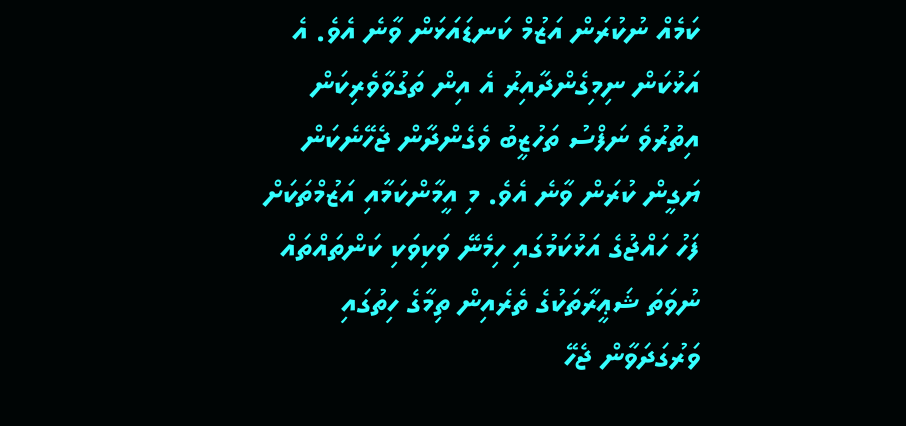ކަމެއް ނުކުރަން އަޒުމް ކަނޑައަޅަން ވާނެ އެވެ. އެ އަޅުކަން ނިމިގެންދާއިރު އެ އިން ތަގުވާވެރިކަން އިތުރުވެ ނަފްސު ތަހުޒީބު ވެގެންދާން ޖެހޭނެކަން ޔަގީން ކުރަން ވާނެ އެވެ. މި އީމާންކަމާއި އަޒުމްތަކަށް ފަހު ހައްޖުގެ އަޅުކަމުގައި ހިމެނޭ ވަކިވަކި ކަންތައްތައް ނުވަތަ ޝަޢީރާތަކުގެ ތެރެއިން ތިމާގެ ހިތުގައި ވަރުގަދަވާން ޖެހޭ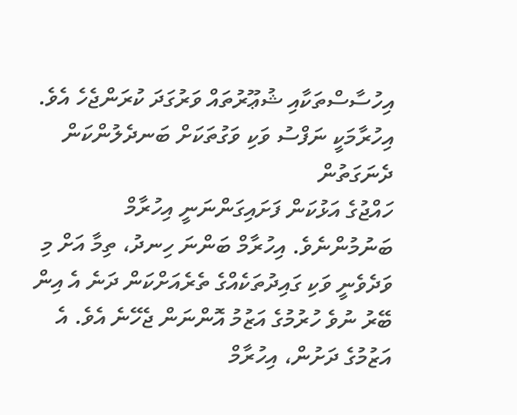އިހުސާސްތަކާއި ޝުޢޫރުތައް ވަރުގަދަ ކުރަންޖެހެ އެވެ.
އިހުރާމަކީ ނަފްސު ވަކި ވަގުތަކަށް ބަނދެލުންކަން ދެނަގަތުން
ހައްޖުގެ އަޅުކަން ފަށައިގަންނަނީ އިހުރާމް ބަނުމުންނެވެ. އިހުރާމް ބަންނަ ހިނދު، ތިމާ އަށް މި ވަދެވެނީ ވަކި ގައިދުތަކެއްގެ ތެރެއަށްކަން ދަނެ އެ އިން ބޭރު ނުވެ ހުރުމުގެ އަޒުމު އޮންނަން ޖެހޭނެ އެވެ. އެ އަޒުމުގެ ދަށުން، އިހުރާމް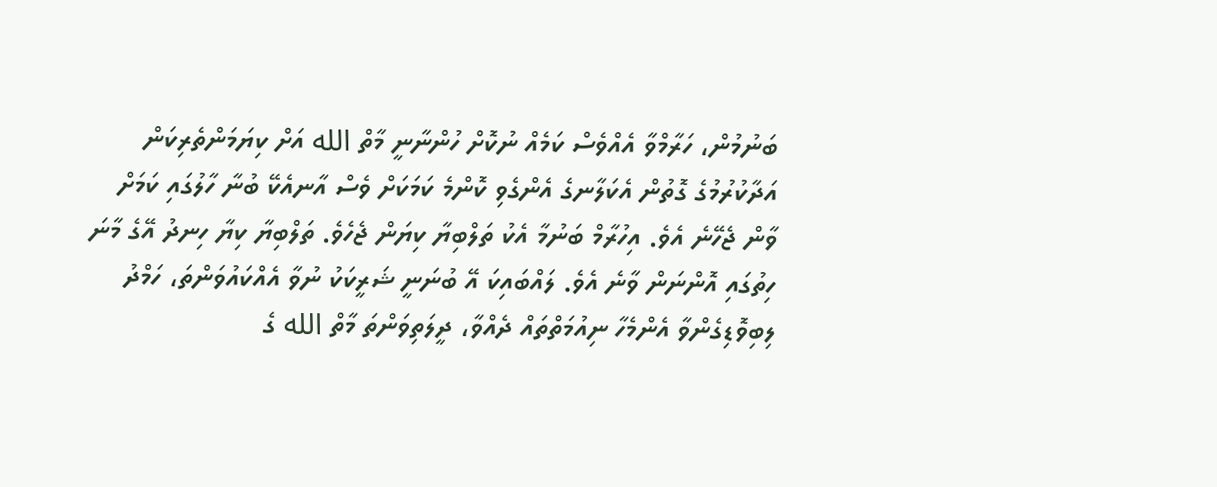ބަނުމުން، ހަރާމްވާ އެއްވެސް ކަމެއް ނުކޮށް ހުންނާނީ މާތް الله އަށް ކިޔަމަންތެރިކަން އަދާކުރުމުގެ ގޮތުން އެކަލާނގެ އެންގެވި ކޮންމެ ކަމަކަށް ވެސް އާނއެކޭ ބުނާ ހާލުގައި ކަމަށް ވާން ޖެހޭނެ އެވެ. އިހުރާމް ބަނުމާ އެކު ތަލްބިޔާ ކިޔަން ޖެހެވެ. ތަލްބިޔާ ކިޔާ ހިނދު އޭގެ މާނަ ހިތުގައި އޮންނަން ވާނެ އެވެ. ލައްބައިކަ އޭ ބުނަނީ ޝަރީކަކު ނުވާ އެއްކައުވަންތަ، ހަމްދު ލިބިވޮޑިގެންވާ އެންމެހާ ނިއުމަތްތައް ދެއްވާ، ދީލަތިވަންތަ މާތް الله ގެ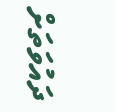ދައުވަތަށް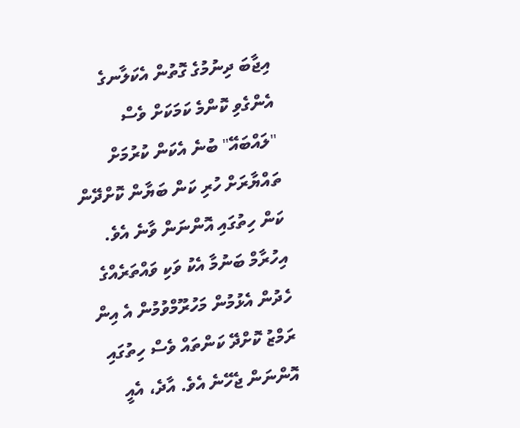އިޖާބަ ދިނުމުގެ ގޮތުން އެކަލާނގެ އެންގެވި ކޮންމެ ކަމަކަށް ވެސް "ލައްބައޭ" ބުނެ އެކަން ކުރުމަށް ތައްޔާރަށް ހުރި ކަން ބަޔާން ކޮށްދޭން ކަން ހިތުގައި އޮންނަން ވާނެ އެވެ.
އިހުރާމް ބަނުމާ އެކު ވަކި ވައްތަރެއްގެ ހެދުން އެޅުމުން މަހުރޫމްވުމުން އެ އިން ރަމްޒު ކޮށްދޭ ކަންތައް ވެސް ހިތުގައި އޮންނަން ޖެހޭނެ އެވެ. އާދެ، އެއީ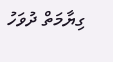ގިޔާމަތް ދުވަހު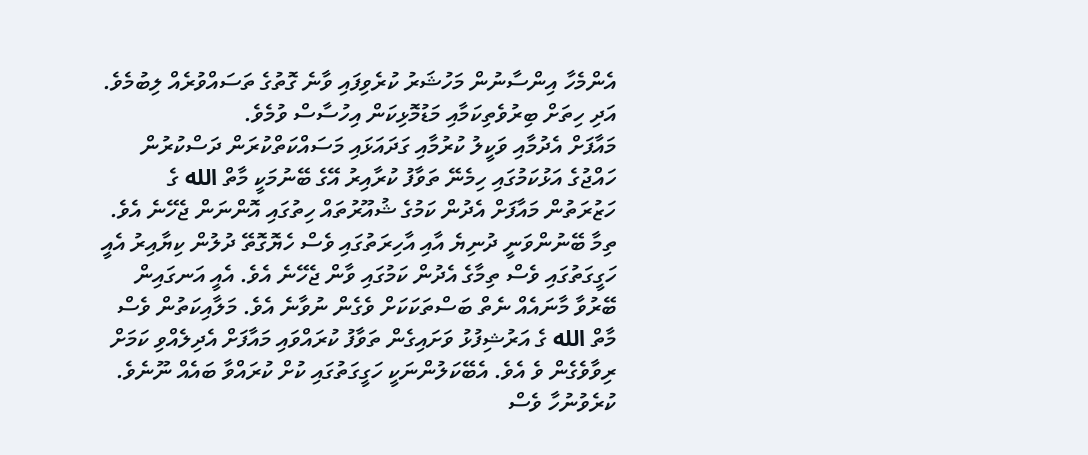އެންމެހާ އިންސާނުން މަހުޝަރު ކުރެވިފައި ވާނެ ގޮތުގެ ތަސައްވުރެއް ލިބުމެވެ. އަދި ހިތަށް ބިރުވެތިކަމާއި މަޑުމޮޅިކަން އިހުސާސް ވުމެވެ.
މައާފަށް އެދުމާއި ވަކީލު ކުރުމާއި ގަދައަޅައި މަސައްކަތްކުރަން ދަސްކުރުން
ހައްޖުގެ އަޅުކަމުގައި ހިމެނޭ ތަވާފު ކުރާއިރު އޭގެ ބޭނުމަކީ މާތް الله ގެ ހަޒުރަތުން މައާފަށް އެދުން ކަމުގެ ޝުއޫރުތައް ހިތުގައި އޮންނަން ޖެހޭނެ އެވެ. ތިމާ ބޭނުންވަނީ ދުނިޔެ އާއި އާހިރަތުގައި ވެސް ހެޔޮގޮތޭ ދުލުން ކިޔާއިރު އެއީ ހަގީގަތުގައި ވެސް ތިމާގެ އެދުން ކަމުގައި ވާން ޖެހޭނެ އެވެ. އެއީ އަނގައިން ބޭރުވާ މާނައެއް ނެތް ބަސްތަކަކަށް ވެގެން ނުވާނެ އެވެ. މަލާއިކަތުން ވެސް މާތް الله ގެ އަރުޝިފުޅު ވަށައިގެން ތަވާފު ކުރައްވައި މައާފަށް އެދިލެއްވި ކަމަށް ރިވާވެގެން ވެ އެވެ. އެބޭކަލުންނަކީ ހަގީގަތުގައި ކުށް ކުރައްވާ ބައެއް ނޫނެވެ. ކުރެވުނުހާ ވެސް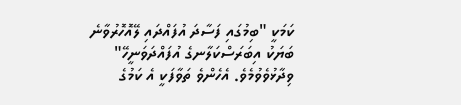ކަމަކީ "ބިމުގައި ފަސާދަ އުފައްދައި ލޭއޮހޮރުވާނެ ބަޔަކު އިބަރަސްކަލާނގެ އުފައްދަވަނީހޭ" ވިދާޅުވެވުމެވެ. އެހެންވެ ތަވާފަކީ އެ ކަމުގެ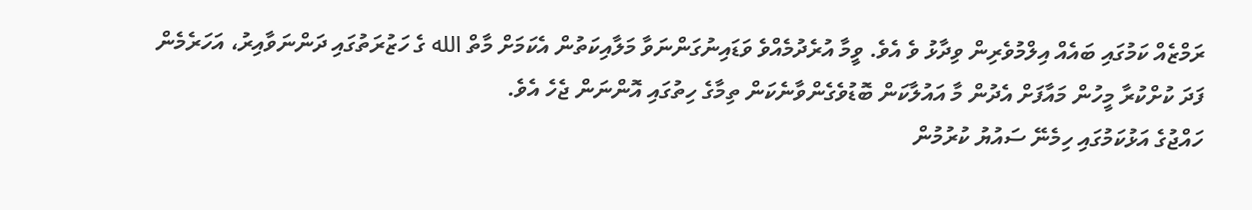ރަމްޒެއް ކަމުގައި ބައެއް އިލްމުވެރިން ވިދާޅު ވެ އެވެ. ވީމާ އުރެދުމެއްވެ ވަޑައިނުގަންނަވާ މަލާއިކަތުން އެކަމަށް މާތް الله ގެ ހަޒުރަތުގައި ދަންނަވާއިރު، އަހަރެމެން ފަދަ ކުށްކުރާ މީހުން މައާފަށް އެދުން މާ އައުލާކަން ބޮޑުވެގެންވާނެކަން ތިމާގެ ހިތުގައި އޮންނަން ޖެހެ އެވެ.
ހައްޖުގެ އަޅުކަމުގައި ހިމެނޭ ސައުޔު ކުރުމުން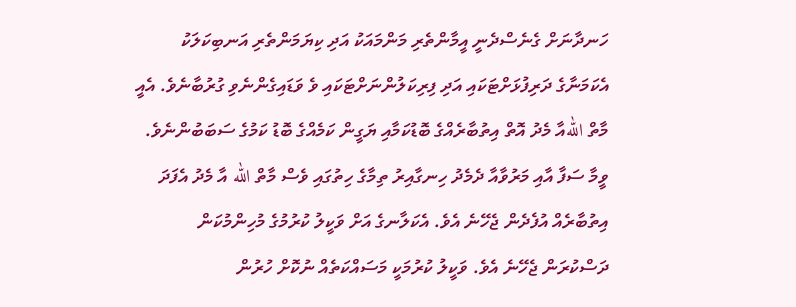ހަނދާނަށް ގެނެސްދެނީ އީމާންތެރި މަންމައަކު އަދި ކިޔަމަންތެރި އަނބިކަލަކު އެކަމަނާގެ ދަރިފުޅަށްޓަކައި އަދި ފިރިކަލުންނަށްޓަކައި ވެ ވަޑައިގެންނެވި ގުރުބާނެވެ. އެއީ މާތް اللهއާ މެދު އޮތް އިތުބާރެއްގެ ބޮޑުކަމާއި ޔަގީން ކަމެއްގެ ބޮޑު ކަމުގެ ސަބަބުންނެވެ. ވީމާ ސަފާ އާއި މަރުވާއާ ދެމެދު ހިނގާއިރު ތިމާގެ ހިތުގައި ވެސް މާތް الله އާ މެދު އެފަދަ އިތުބާރެއް އުފެދެން ޖެހޭނެ އެވެ. އެކަލާނގެ އަށް ވަކީލު ކުރުމުގެ މުހިންމުކަން ދަސްކުރަން ޖެހޭނެ އެވެ. ވަކީލު ކުރުމަކީ މަސައްކަތެއް ނުކޮށް ހުރުން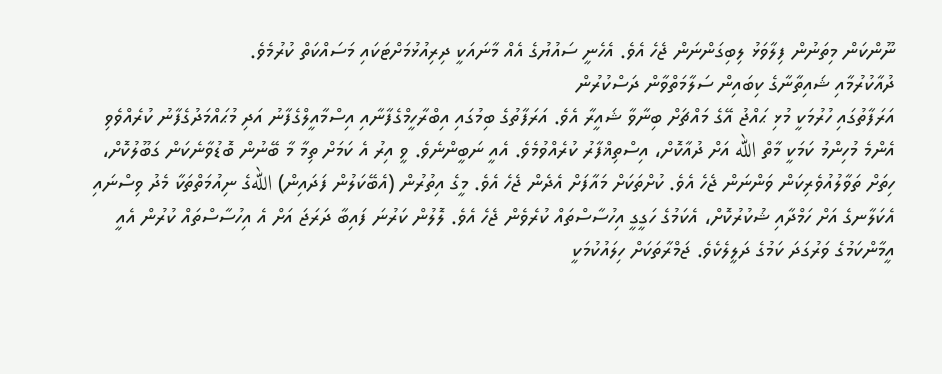ނޫންކަން މިތަނުން ފިލާވަޅު ލިބިގަންނަން ޖެހެ އެވެ. އެހެނީ ސައުޔުގެ އެއް މާނައަކީ ދިރިއުޅުމަށްޓަކައި މަސައްކަތް ކުރުމެވެ.
ދުއާކުރުމާއި ޝައިތާނާގެ ކިބައިން ސަލާމަތްވާން ދަސްކުރުން
އަރަފާތުގައި ހުރުމަކީ މުޅި ޙައްޖު އޭގެ މައްޗަށް ބިނާވާ ޝައީރާ އެވެ. އަރަފާތުގެ ބިމުގައި އިބްރާހީމްގެފާނާއި އިސްމާއީލްގެފާނު އަދި މުޙައްމަދުގެފާނު ކުރެއްވެވި އެންމެ މުހިންމު ކަމަކީ މާތް الله އަށް ދުއާކޮށް، އިސްތިޣްފާރު ކުރެއްވުމެވެ. އެއީ ނަބީންނެވެ. ވީ އިރު އެ ކަމަށް ތިމާ މާ ބޭނުން ބޮޑުވާނެކަން ގަބޫލުކޮށް، ހިތަށް ތަވާލުއުވެރިކަން ވަންނަން ޖެހެ އެވެ. ކުށްތަކަށް މައާފަށް އެދެން ޖެހެ އެވެ. މީގެ އިތުރުން (އެބޭކަލުން ފަދައިން) اللهގެ ނިއުމަތްތަކާ މެދު ވިސްނައި އެކަލާނގެ އަށް ހަމްދާއި ޝުކުރުކޮށް، އެކަމުގެ ހަގީގީ އިހުސާސްތައް ކުރެވެން ޖެހެ އެވެ. ލޮލުން ކަރުނަ ފައިބާ ދަރަޖަ އަށް އެ އިހުސާސްތައް ކުރުން އެއީ އީމާންކަމުގެ ވަރުގަދަ ކަމުގެ ދަލީލެކެވެ. ޖަމްރާތަކަށް ހިލައުކުމަކީ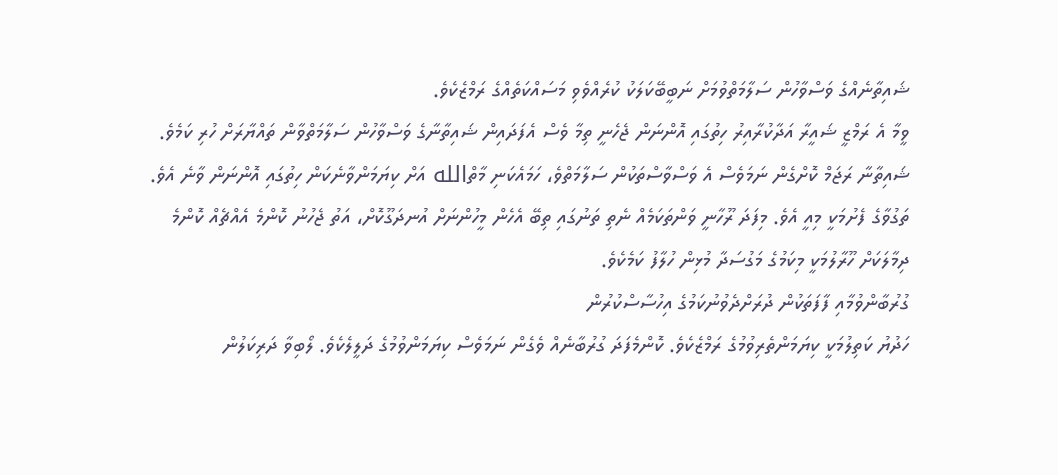ޝައިތާނެއްގެ ވަސްވާހުން ސަލާމަތްވުމަށް ނަބީބޭކަލަކު ކުރެއްވެވި މަސައްކަތެއްގެ ރަމްޒެކެވެ.
ވީމާ އެ ރަމްޒީ ޝައީރާ އަދާކުރާއިރު ހިތުގައި އޮންނަން ޖެހެނީ ތިމާ ވެސް އެފަދައިން ޝައިތާނާގެ ވަސްވާހުން ސަލާމަތްވާން ތައްޔާރަށް ހުރި ކަމެވެ. ޝައިތާނާ ރަޖަމް ކޮށްގެން ނަމަވެސް އެ ވަސްވާސްތަކުން ސަލާމަތްވެ، ހަމައެކަނި މާތްالله އަށް ކިޔަމަންވާނެކަން ހިތުގައި އޮންނަން ވާނެ އެވެ. ތަގުވާގެ ފެށުމަކީ މިއީ އެވެ. މިފަދަ ރޫހާނީ ވަންތަކަމެއް ނެތި ތަނުގައި ތިބޭ އެހެން މީހުންނަށް އުނދަގޫކޮށް، އަތު ޖެހުނު ކޮންމެ އެއްޗެއް ކޮންމެ ދިމާލަކަށް ހޫރާލުމަކީ މިކަމުގެ މަގުސަދާ މުޅިން ހުލާފު ކަމެކެވެ.
ގުރުބާންވުމާއި ފާފަތަކުން ދުރަށްދެވުނުކަމުގެ އިހުސާސްކުރުން
ހަދުޔު ކަތިލުމަކީ ކިޔަމަންތެރިވުމުގެ ރަމްޒެކެވެ. ކޮންމެފަދަ ގުރުބާނެއް ވެގެން ނަމަވެސް ކިޔަމަންވުމުގެ ދަލީލެކެވެ. ލޯބިވާ ދަރިކަލުން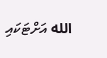الله އަށްޓަކައި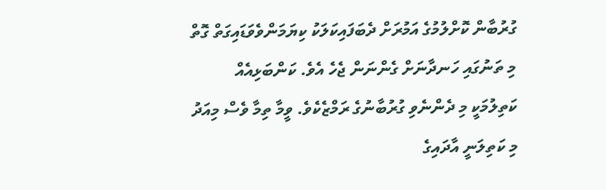ގުރުބާން ކޮށްލުމުގެ އަމުރަށް ދެބަފައިކަލަކު ކިޔަމަންވެވަޑައިގަތް ގޮތް މި ތަނުގައި ހަނދާނަށް ގެންނަން ޖެހެ އެވެ. ކަންބަޅިއެއް ކަތިލުމަކީ މި ދެންނެވި ގުރުބާނުގެ ރަމްޒެކެވެ. ވީމާ ތިމާ ވެސް މިއަދު މި ކަތިލަނީ އާދައިގެ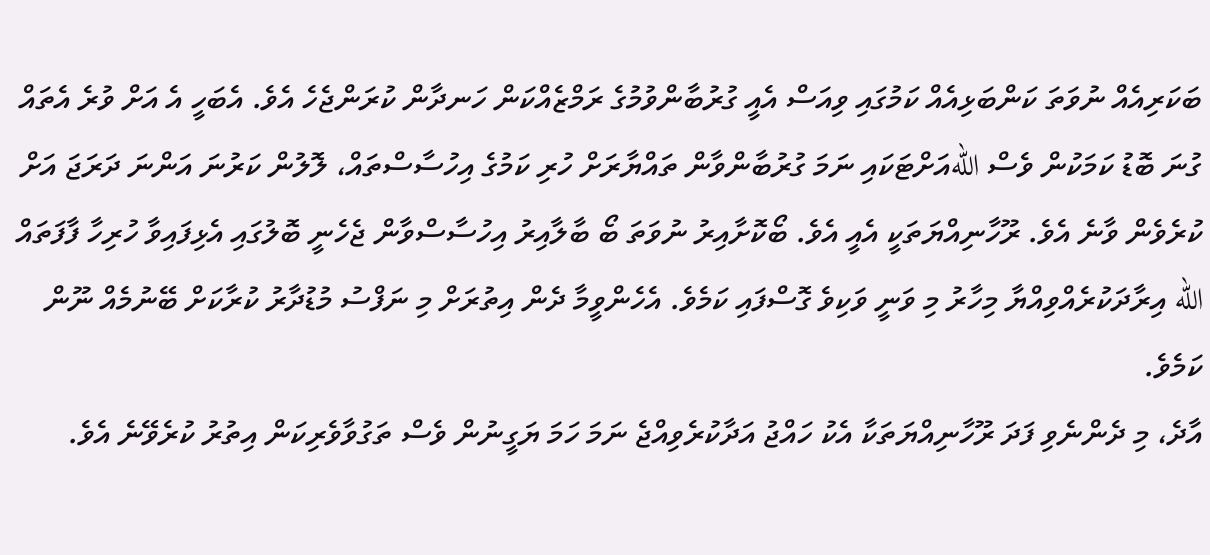ބަކަރިއެއް ނުވަތަ ކަންބަޅިއެއް ކަމުގައި ވިއަސް އެއީ ގުރުބާންވުމުގެ ރަމްޒެއްކަން ހަނދާން ކުރަންޖެހެ އެވެ. އެބަހީ އެ އަށް ވުރެ އެތައް ގުނަ ބޮޑު ކަމަކުން ވެސް اللهއަށްޓަކައި ނަމަ ގުރުބާންވާން ތައްޔާރަށް ހުރި ކަމުގެ އިހުސާސްތައް، ލޮލުން ކަރުނަ އަންނަ ދަރަޖަ އަށް ކުރެވެން ވާނެ އެވެ. ރޫހާނިއްޔަތަކީ އެއީ އެވެ. ބޯކޮށާއިރު ނުވަތަ ބޯ ބާލާއިރު އިހުސާސްވާން ޖެހެނީ ބޮލުގައި އެޅިފައިވާ ހުރިހާ ފާފަތައް الله އިރާދަކުރެއްވިއްޔާ މިހާރު މި ވަނީ ވަކިވެ ގޮސްފައި ކަމެވެ. އެހެންވީމާ ދެން އިތުރަށް މި ނަފްސު މުޑުދާރު ކުރާކަށް ބޭނުމެއް ނޫން ކަމެވެ.
އާދެ، މި ދެންނެވި ފަދަ ރޫހާނިއްޔަތަކާ އެކު ހައްޖު އަދާކުރެވިއްޖެ ނަމަ ހަމަ ޔަގީނުން ވެސް ތަގުވާވެރިކަން އިތުރު ކުރެވޭނެ އެވެ.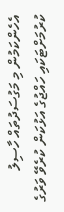އެހެންކަމުން މި މަގުސަދުތައް ހާސިލު ކުރުމަށްޓަކައި ހައްޖުގެ އަޅުކަން ކުރެވޭ ވަރުގެ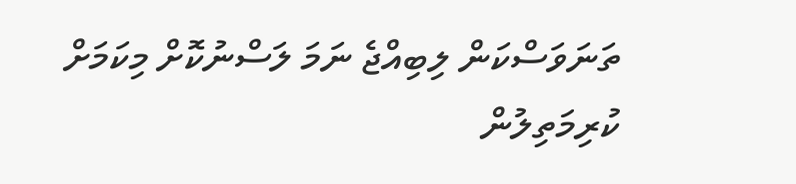ތަނަވަސްކަން ލިބިއްޖެ ނަމަ ލަސްނުކޮށް މިކަމަށް ކުރިމަތިލުން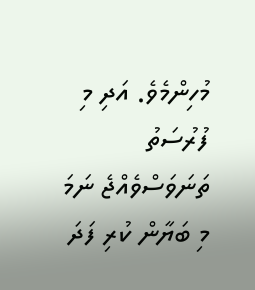މުހިންމެވެ. އަދި މި ފުރުސަތު ތަނަވަސްވެއްޖެ ނަމަ މި ބަޔާން ކުރި ފަދަ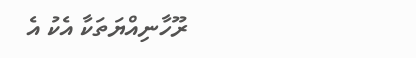ރޫހާނިއްޔަތަކާ އެކު އެ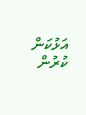އަޅުކަން ކުރުން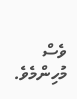ވެސް މުހިންމެވެ.